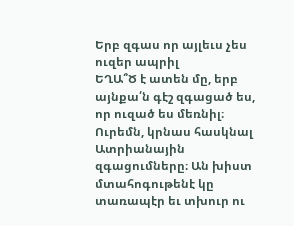Երբ զգաս որ այլեւս չես ուզեր ապրիլ
ԵՂԱ՞Ծ է ատեն մը, երբ այնքա՛ն գէշ զգացած ես, որ ուզած ես մեռնիլ։ Ուրեմն, կրնաս հասկնալ Ատրիանային զգացումները։ Ան խիստ մտահոգութենէ կը տառապէր եւ տխուր ու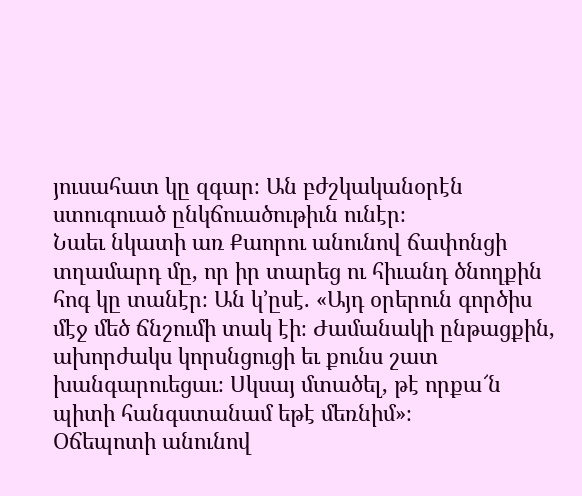յուսահատ կը զգար։ Ան բժշկականօրէն ստուգուած ընկճուածութիւն ունէր։
Նաեւ նկատի առ Քաորու անունով ճափոնցի տղամարդ մը, որ իր տարեց ու հիւանդ ծնողքին հոգ կը տանէր։ Ան կ’ըսէ. «Այդ օրերուն գործիս մէջ մեծ ճնշումի տակ էի։ Ժամանակի ընթացքին, ախորժակս կորսնցուցի եւ քունս շատ խանգարուեցաւ։ Սկսայ մտածել, թէ որքա՜ն պիտի հանգստանամ եթէ մեռնիմ»։
Օճեպոտի անունով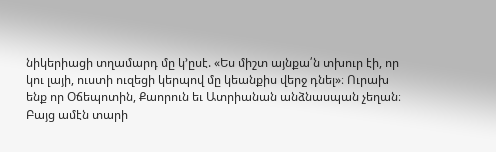նիկերիացի տղամարդ մը կ’ըսէ. «Ես միշտ այնքա՛ն տխուր էի, որ կու լայի, ուստի ուզեցի կերպով մը կեանքիս վերջ դնել»։ Ուրախ ենք որ Օճեպոտին, Քաորուն եւ Ատրիանան անձնասպան չեղան։ Բայց ամէն տարի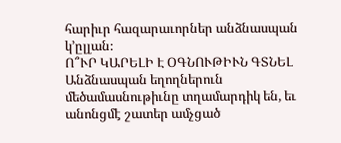հարիւր հազարաւորներ անձնասպան կ’ըլլան։
Ո՞ՒՐ ԿԱՐԵԼԻ Է ՕԳՆՈՒԹԻՒՆ ԳՏՆԵԼ
Անձնասպան եղողներուն մեծամասնութիւնը տղամարդիկ են, եւ անոնցմէ շատեր ամչցած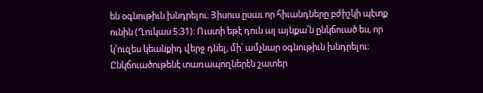են օգնութիւն խնդրելու։ Յիսուս ըսաւ որ հիւանդները բժիշկի պէտք ունին (Ղուկաս 5։31)։ Ուստի եթէ դուն ալ այնքա՛ն ընկճուած ես, որ կ’ուզես կեանքիդ վերջ դնել, մի՛ ամչնար օգնութիւն խնդրելու։ Ընկճուածութենէ տառապողներէն շատեր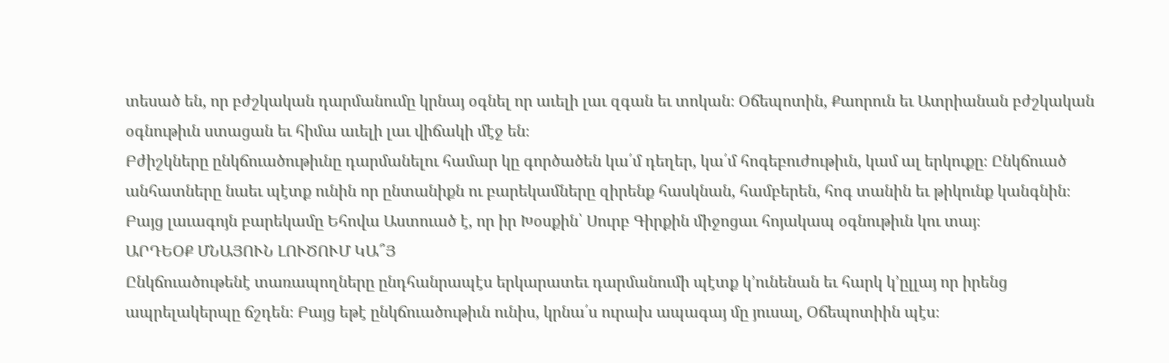տեսած են, որ բժշկական դարմանումը կրնայ օգնել որ աւելի լաւ զգան եւ տոկան։ Օճեպոտին, Քաորուն եւ Ատրիանան բժշկական օգնութիւն ստացան եւ հիմա աւելի լաւ վիճակի մէջ են։
Բժիշկները ընկճուածութիւնը դարմանելու համար կը գործածեն կա՛մ դեղեր, կա՛մ հոգեբուժութիւն, կամ ալ երկուքը։ Ընկճուած անհատները նաեւ պէտք ունին որ ընտանիքն ու բարեկամները զիրենք հասկնան, համբերեն, հոգ տանին եւ թիկունք կանգնին։ Բայց լաւագոյն բարեկամը Եհովա Աստուած է, որ իր Խօսքին՝ Սուրբ Գիրքին միջոցաւ հոյակապ օգնութիւն կու տայ։
ԱՐԴԵՕՔ ՄՆԱՅՈՒՆ ԼՈՒԾՈՒՄ ԿԱ՞Յ
Ընկճուածութենէ տառապողները ընդհանրապէս երկարատեւ դարմանումի պէտք կ’ունենան եւ հարկ կ’ըլլայ որ իրենց ապրելակերպը ճշդեն։ Բայց եթէ ընկճուածութիւն ունիս, կրնա՛ս ուրախ ապագայ մը յուսալ, Օճեպոտիին պէս։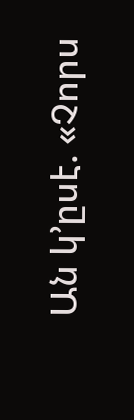Ան կ’ըսէ. «Չորս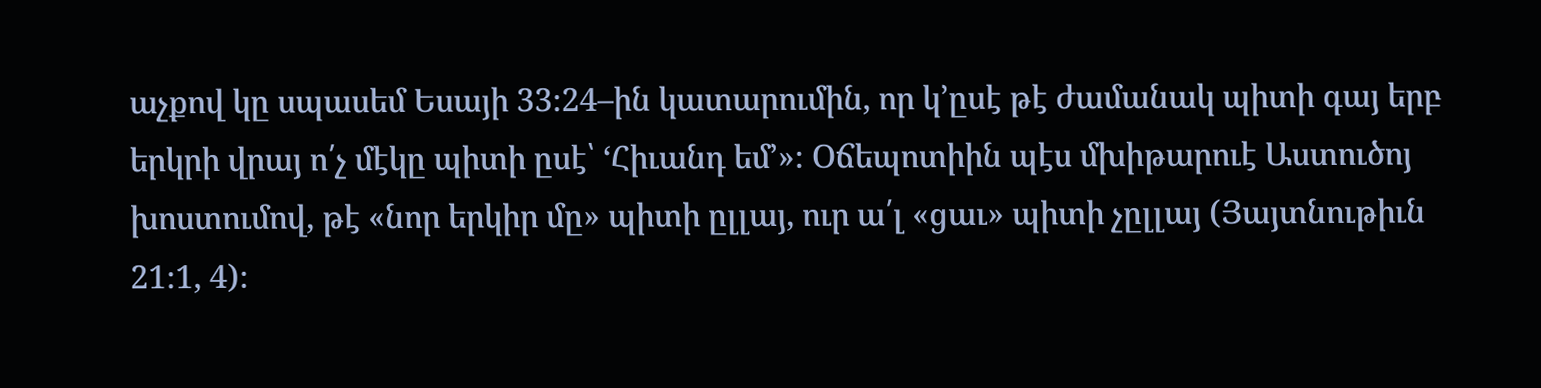աչքով կը սպասեմ Եսայի 33։24–ին կատարումին, որ կ’ըսէ թէ ժամանակ պիտի գայ երբ երկրի վրայ ո՛չ մէկը պիտի ըսէ՝ ‘Հիւանդ եմ’»։ Օճեպոտիին պէս մխիթարուէ Աստուծոյ խոստումով, թէ «նոր երկիր մը» պիտի ըլլայ, ուր ա՛լ «ցաւ» պիտի չըլլայ (Յայտնութիւն 21։1, 4)։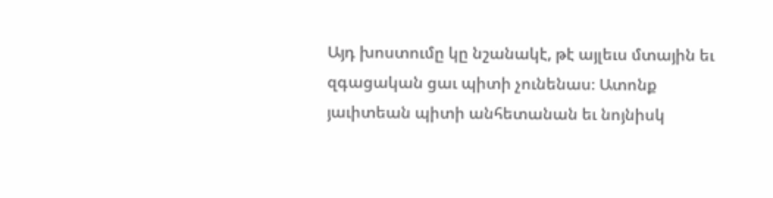Այդ խոստումը կը նշանակէ, թէ այլեւս մտային եւ զգացական ցաւ պիտի չունենաս։ Ատոնք յաւիտեան պիտի անհետանան եւ նոյնիսկ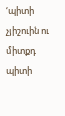‘պիտի չյիշուին ու միտքդ պիտի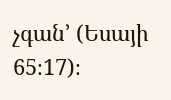չգան’ (Եսայի 65։17)։